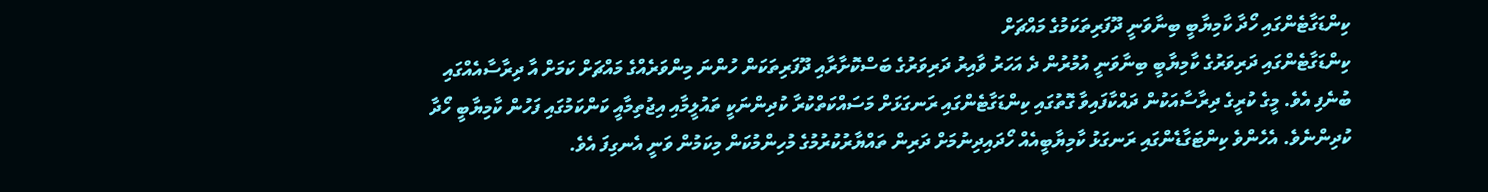ކިންޑަގާޓެންގައި ހޯދާ ކާމިޔާބީ ބިނާވަނީ ދޫފަރިތަކަމުގެ މައްޗަށް
ކިންޑަގާޓެންގައި ދަރިވަރުގެ ކާމިޔާބީ ބިނާވަނީ އުމުރުން ދެ އަހަރު ވާއިރު ދަރިވަރުގެ ބަސްކޮށާރާއި ދޫފަރިތަކަން ހުންނަ މިންވަރެއްގެ މައްޗަށް ކަމަށް އާ ދިރާސާއެއްގައި ބުނެފި އެވެ. މީގެ ކުރީގެ ދިރާސާއަކުން ދައްކާފައިވާ ގޮތުގައި ކިންޑަގާޓެންގައި ރަނގަޅަށް މަސައްކަތްކުރާ ކުދިންނަކީ ތައުލީމާއި އިޖުތިމާއީ ކަންކަމުގައި ފަހުން ކާމިޔާބީ ހޯދާ ކުދިންނެވެ. އެހެންވެ ކިންޓަގާޑެންގައި ރަނގަޅު ކާމިޔާބީއެއް ހޯދައިދިނުމަށް ދަރިން ތައްޔާރުކުރުމުގެ މުހިންމުކަން މިކަމުން ވަނީ އެނގިފަ އެވެ.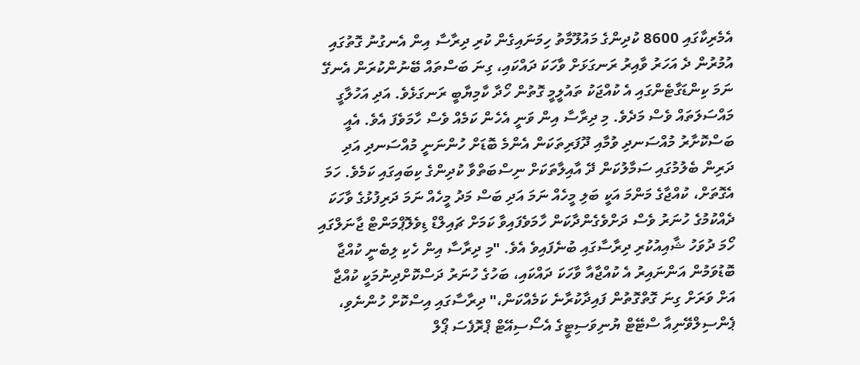އެމެރިކާގައި 8600 ކުދިންގެ މައުލޫމާތު ހިމަނައިގެން ކުރި ދިރާސާ އިން އެނގުނު ގޮތުގައި އުމުރުން ދެ އަހަރު ވާއިރު ރަނގަޅަށް ވާހަކަ ދައްކައި، ގިނަ ބަސްތައް ބޭނުންކުރަން އެނގޭ ނަމަ ކިންޑަގާޓެންގައި އެ ކުއްޖަކު ތައުލީމީ ގޮތުން ހޯދާ ކާމިޔާބީ ރަނގަޅެވެ. އަދި އަހުލާގީ މައްސަލަތައް ވެސް މަދެވެ. މި ދިރާސާ އިން ވަނީ އެހެން ކަމެއް ވެސް ހާމަވެފަ އެވެ. އެއީ ބަސްކޮށާރު މުއްސަނދި ވުމާއި ދޫފަރިތަކަން އެންމެ ބޮޑަށް ހުންނަނީ މުއްސަނދި އަދި ދަރިން ބެލުމުގައި ސަމާލުކަން ދޭ އާއިލާތަކަށް ނިސްބަތްވާ ކުދިންގެ ކިބައިގައި ކަމެވެ. ހަމަ އެގޮތަށް، ކުއްޖާގެ މަންމަ އަކީ ބަލި މީހެއް ނަމަ އަދި ބަސް މަދު މީހެއް ނަމަ ދަރިފުޅުގެ ވާހަކަ ދެއްކުމުގެ ހުނަރު ވެސް ދަށްވެގެންދާކަން ހާމަވެފައިވާ ކަމަށް ޗައިލްޑް ޑިވެލޮޕްމަންޓް ޖާނަލްގައި ހޯމަ ދުވަހު ޝާއިއުކުރި ދިރާސާގައި ބުނެފައިވެ އެވެ. "މި ދިރާސާ އިން ހެކި ލިބެނީ ކުއްޖާ ބޮޑުވަމުން އަންނައިރު އެ ކުއްޖާއާ ވާހަކަ ދައްކައި، ބަހުގެ ހުނަރު ދަސްކޮށްދިނުމަކީ ކުއްޖާ އަށް ވަރަށް ގިނަ ގޮތްގޮތުން ފައިދާކުރާނެ ކަމެއްކަން،" ދިރާސާގައި އިސްކޮށް ހުންނެވި، ޕެންސިލްވޭނިއާ ސްޓޭޓް ޔުނިވަސިޓީގެ އެސޯސިއޭޓް ޕްރޮފެސަ ޕޯލް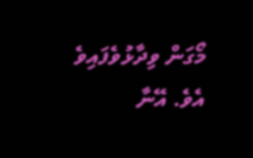މޯގަން ވިދާޅުވެފައިވެ އެވެ. އޭނާ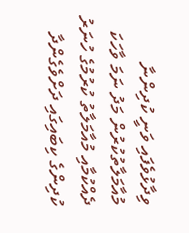ވިދާޅުވެފައި ވަނީ ކުދިންނާ މުއާމަލާތުކުރުން މަދު ނަމަ ވާހަކަ ދެއްކުމާއި މުއާމަލާތު ކުރުމުގެ ހުނަރު ކުދިންގެ ކިބައިގައި ދަށްވެގެންދާ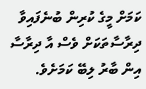ކަމަށް މީގެ ކުރިން ބުނެފައިވާ ދިރާސާތަކަށް ވެސް އާ ދިރާސާ އިން ބާރު ލިބޭ ކަމަށެވެ.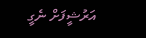އަރުޝީފަށް ނެގީ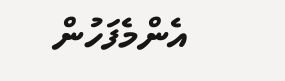އެންމެފަހުން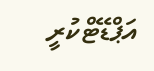އަޕްޑޭޓްކުރީ